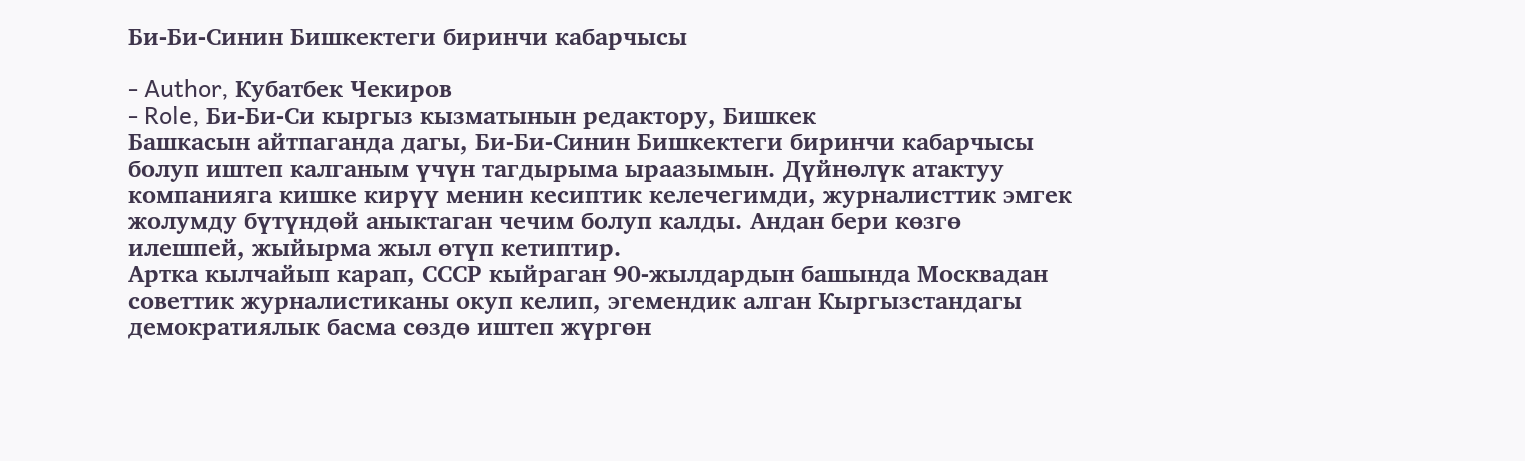Би-Би-Синин Бишкектеги биринчи кабарчысы

- Author, Кубатбек Чекиров
- Role, Би-Би-Си кыргыз кызматынын редактору, Бишкек
Башкасын айтпаганда дагы, Би-Би-Синин Бишкектеги биринчи кабарчысы болуп иштеп калганым үчүн тагдырыма ыраазымын. Дүйнөлүк атактуу компанияга кишке кирүү менин кесиптик келечегимди, журналисттик эмгек жолумду бүтүндөй аныктаган чечим болуп калды. Андан бери көзгө илешпей, жыйырма жыл өтүп кетиптир.
Артка кылчайып карап, СССР кыйраган 90-жылдардын башында Москвадан советтик журналистиканы окуп келип, эгемендик алган Кыргызстандагы демократиялык басма сөздө иштеп жүргөн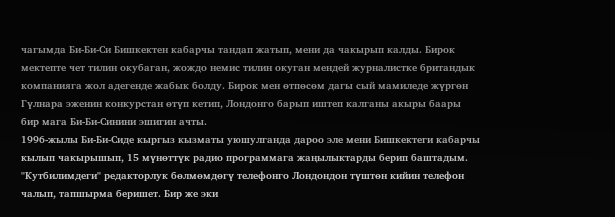чагымда Би-Би-Си Бишкектен кабарчы тандап жатып, мени да чакырып калды. Бирок мектепте чет тилин окубаган, жождо немис тилин окуган мендей журналистке британдык компанияга жол адегенде жабык болду. Бирок мен өтпөсөм дагы сый мамиледе жүргөн Гүлнара эженин конкурстан өтүп кетип, Лондонго барып иштеп калганы акыры баары бир мага Би-Би-Синини эшигин ачты.
1996-жылы Би-Би-Сиде кыргыз кызматы уюшулганда дароо эле мени Бишкектеги кабарчы кылып чакырышып, 15 мүнөттүк радио программага жаңылыктарды берип баштадым. "Кутбилимдеги" редакторлук бөлмөмдөгү телефонго Лондондон түштөн кийин телефон чалып, тапшырма беришет. Бир же эки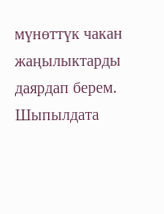мүнөттүк чакан жаңылыктарды даярдап берем. Шыпылдата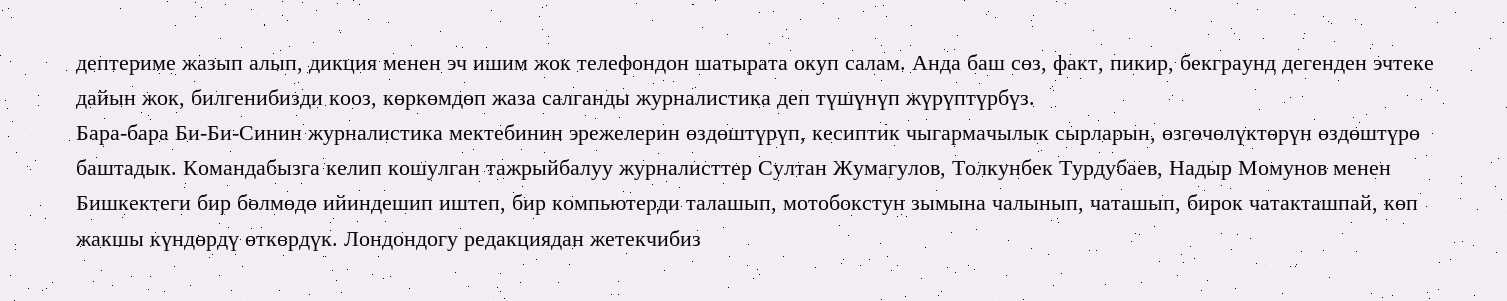дептериме жазып алып, дикция менен эч ишим жок телефондон шатырата окуп салам. Анда баш сөз, факт, пикир, бекграунд дегенден эчтеке дайын жок, билгенибизди кооз, көркөмдөп жаза салганды журналистика деп түшүнүп жүрүптүрбүз.
Бара-бара Би-Би-Синин журналистика мектебинин эрежелерин өздөштүрүп, кесиптик чыгармачылык сырларын, өзгөчөлүктөрүн өздөштүрө баштадык. Командабызга келип кошулган тажрыйбалуу журналисттер Султан Жумагулов, Толкунбек Турдубаев, Надыр Момунов менен Бишкектеги бир бөлмөдө ийиндешип иштеп, бир компьютерди талашып, мотобокстун зымына чалынып, чаташып, бирок чатакташпай, көп жакшы күндөрдү өткөрдүк. Лондондогу редакциядан жетекчибиз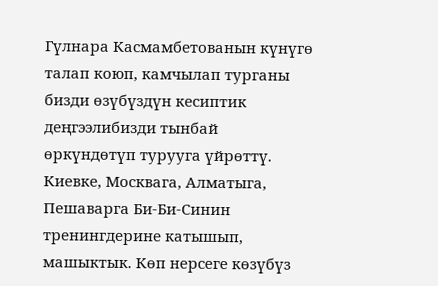Гүлнара Касмамбетованын күнүгө талап коюп, камчылап турганы бизди өзүбүздүн кесиптик деңгээлибизди тынбай өркүндөтүп турууга үйрөттү. Киевке, Москвага, Алматыга, Пешаварга Би-Би-Синин тренингдерине катышып, машыктык. Көп нерсеге көзүбүз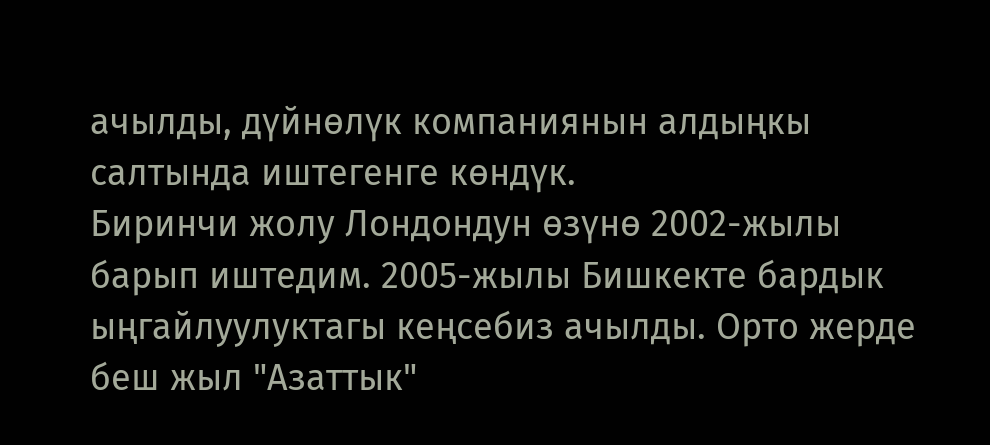ачылды, дүйнөлүк компаниянын алдыңкы салтында иштегенге көндүк.
Биринчи жолу Лондондун өзүнө 2002-жылы барып иштедим. 2005-жылы Бишкекте бардык ыңгайлуулуктагы кеңсебиз ачылды. Орто жерде беш жыл "Азаттык"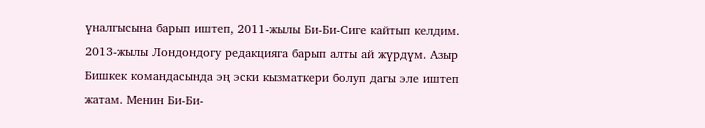үналгысына барып иштеп, 2011-жылы Би-Би-Сиге кайтып келдим. 2013-жылы Лондондогу редакцияга барып алты ай жүрдүм. Азыр Бишкек командасында эң эски кызматкери болуп дагы эле иштеп жатам. Менин Би-Би-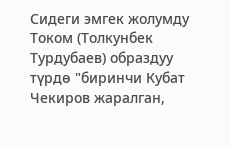Сидеги эмгек жолумду Током (Толкунбек Турдубаев) образдуу түрдө "биринчи Кубат Чекиров жаралган,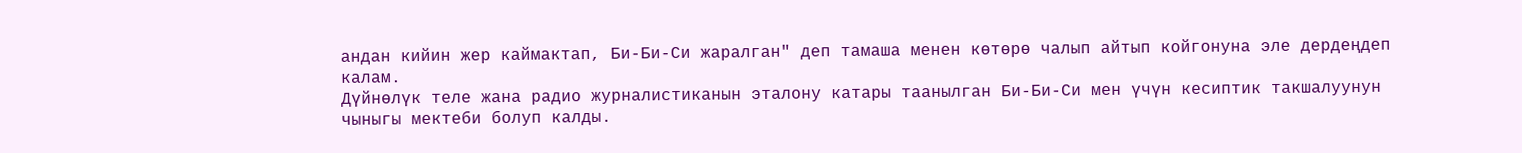андан кийин жер каймактап, Би-Би-Си жаралган" деп тамаша менен көтөрө чалып айтып койгонуна эле дердеңдеп калам.
Дүйнөлүк теле жана радио журналистиканын эталону катары таанылган Би-Би-Си мен үчүн кесиптик такшалуунун чыныгы мектеби болуп калды.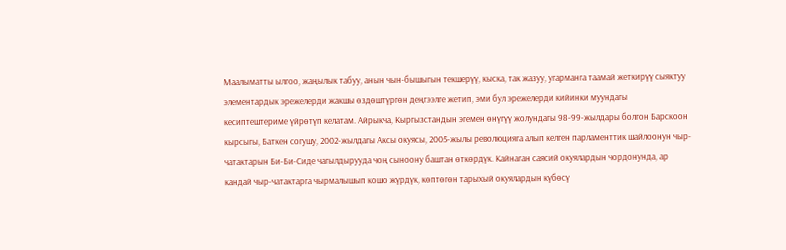Маалыматты ылгоо, жаңылык табуу, анын чын-бышыгын текшерүү, кыска, так жазуу, угарманга таамай жеткирүү сыяктуу элементардык эрежелерди жакшы өздөштүргөн деңгээлге жетип, эми бул эрежелерди кийинки муундагы кесиптештериме үйрөтүп келатам. Айрыкча, Кыргызстандын эгемен өнүгүү жолундагы 98-99-жылдары болгон Барскоон кырсыгы, Баткен согушу, 2002-жылдагы Аксы окуясы, 2005-жылы революцияга алып келген парламенттик шайлоонун чыр-чатактарын Би-Би-Сиде чагылдырууда чоң сыноону баштан өткөрдүк. Кайнаган саясий окуялардын чордонунда, ар кандай чыр-чатактарга чырмалышып кошо жүрдүк, көптөгөн тарыхый окуялардын күбөсү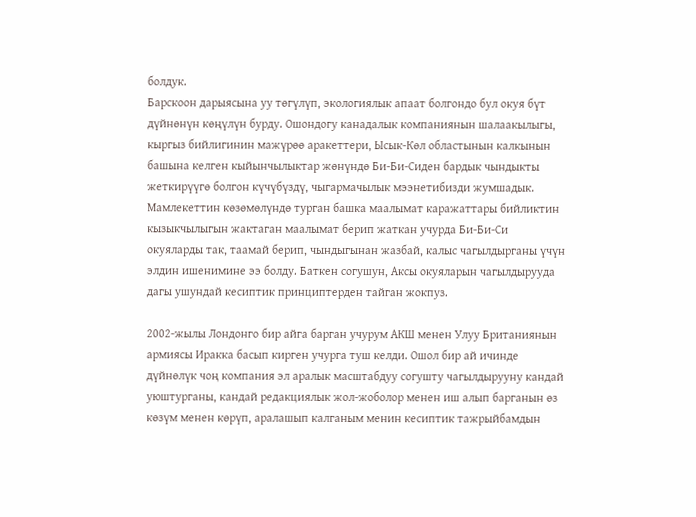болдук.
Барскоон дарыясына уу төгүлүп, экологиялык апаат болгондо бул окуя бүт дүйнөнүн көңүлүн бурду. Ошондогу канадалык компаниянын шалаакылыгы, кыргыз бийлигинин мажүрөө аракеттери, Ысык-Көл областынын калкынын башына келген кыйынчылыктар жөнүндө Би-Би-Сиден бардык чындыкты жеткирүүгө болгон күчүбүздү, чыгармачылык мээнетибизди жумшадык. Мамлекеттин көзөмөлүндө турган башка маалымат каражаттары бийликтин кызыкчылыгын жактаган маалымат берип жаткан учурда Би-Би-Си окуяларды так, таамай берип, чындыгынан жазбай, калыс чагылдырганы үчүн элдин ишенимине ээ болду. Баткен согушун, Аксы окуяларын чагылдырууда дагы ушундай кесиптик принциптерден тайган жокпуз.

2002-жылы Лондонго бир айга барган учурум АКШ менен Улуу Британиянын армиясы Иракка басып кирген учурга туш келди. Ошол бир ай ичинде дүйнөлүк чоң компания эл аралык масштабдуу согушту чагылдырууну кандай уюштурганы, кандай редакциялык жол-жоболор менен иш алып барганын өз көзүм менен көрүп, аралашып калганым менин кесиптик тажрыйбамдын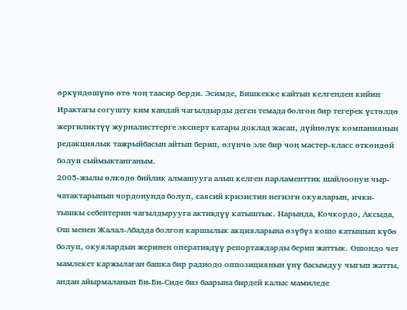өркүндөшүнө өтө чоң таасир берди. Эсимде, Бишкекке кайтып келгенден кийин Ирактагы согушту ким кандай чагылдырды деген темада болгон бир тегерек үстөлдө жергиликтүү журналисттерге эксперт катары доклад жасап, дүйнөлүк компаниянын редакциялык тажрыйбасын айтып берип, өзүнчө эле бир чоң мастер-класс өткөндөй болуп сыймыктанганым.
2005-жылы өлкөдө бийлик алмашууга алып келген парламенттик шайлоонун чыр-чатактарынын чордонунда болуп, саясий кризистин негизги окуяларын, ички-тышкы себептерин чагылдырууга активдүү катыштык. Нарында, Кочкордо, Аксыда, Ош менен Жалал-Абадда болгон каршылык акцияларына өзүбүз кошо катышып күбө болуп, окуялардын жеринен оперативдүү репортаждарды берип жаттык. Ошондо чет мамлекет каржылаган башка бир радиодо оппозициянын үнү басымдуу чыгып жатты, андан айырмаланып Би-Би-Сиде биз баарына бирдей калыс мамиледе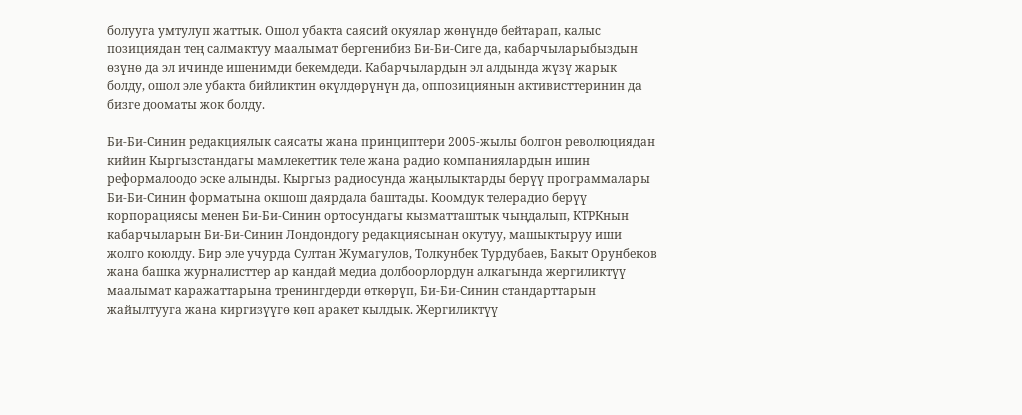болууга умтулуп жаттык. Ошол убакта саясий окуялар жөнүндө бейтарап, калыс позициядан тең салмактуу маалымат бергенибиз Би-Би-Сиге да, кабарчыларыбыздын өзүнө да эл ичинде ишенимди бекемдеди. Кабарчылардын эл алдында жүзү жарык болду, ошол эле убакта бийликтин өкүлдөрүнүн да, оппозициянын активисттеринин да бизге дооматы жок болду.

Би-Би-Синин редакциялык саясаты жана принциптери 2005-жылы болгон революциядан кийин Кыргызстандагы мамлекеттик теле жана радио компаниялардын ишин реформалоодо эске алынды. Кыргыз радиосунда жаңылыктарды берүү программалары Би-Би-Синин форматына окшош даярдала баштады. Коомдук телерадио берүү корпорациясы менен Би-Би-Синин ортосундагы кызматташтык чыңдалып, КТРКнын кабарчыларын Би-Би-Синин Лондондогу редакциясынан окутуу, машыктыруу иши жолго коюлду. Бир эле учурда Султан Жумагулов, Толкунбек Турдубаев, Бакыт Орунбеков жана башка журналисттер ар кандай медиа долбоорлордун алкагында жергиликтүү маалымат каражаттарына тренингдерди өткөрүп, Би-Би-Синин стандарттарын жайылтууга жана киргизүүгө көп аракет кылдык. Жергиликтүү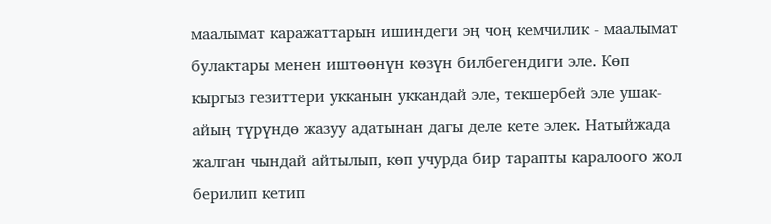маалымат каражаттарын ишиндеги эң чоң кемчилик - маалымат булактары менен иштөөнүн көзүн билбегендиги эле. Көп кыргыз гезиттери укканын уккандай эле, текшербей эле ушак-айың түрүндө жазуу адатынан дагы деле кете элек. Натыйжада жалган чындай айтылып, көп учурда бир тарапты каралоого жол берилип кетип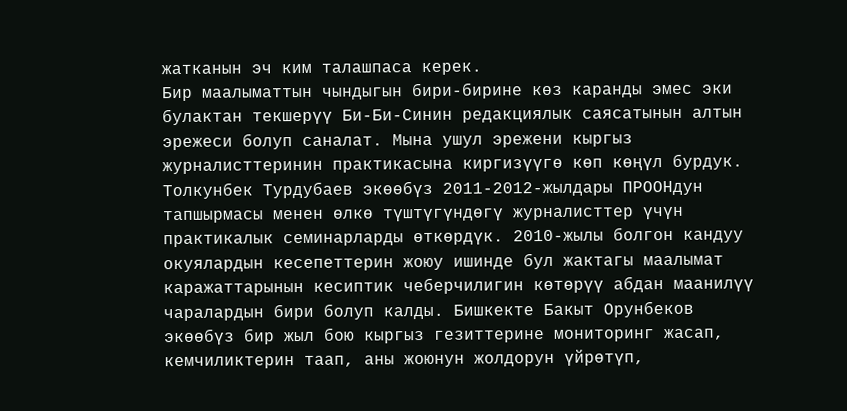жатканын эч ким талашпаса керек.
Бир маалыматтын чындыгын бири-бирине көз каранды эмес эки булактан текшерүү Би-Би-Синин редакциялык саясатынын алтын эрежеси болуп саналат. Мына ушул эрежени кыргыз журналисттеринин практикасына киргизүүгө көп көңүл бурдук.
Толкунбек Турдубаев экөөбүз 2011-2012-жылдары ПРООНдун тапшырмасы менен өлкө түштүгүндөгү журналисттер үчүн практикалык семинарларды өткөрдүк. 2010-жылы болгон кандуу окуялардын кесепеттерин жоюу ишинде бул жактагы маалымат каражаттарынын кесиптик чеберчилигин көтөрүү абдан маанилүү чаралардын бири болуп калды. Бишкекте Бакыт Орунбеков экөөбүз бир жыл бою кыргыз гезиттерине мониторинг жасап, кемчиликтерин таап, аны жоюнун жолдорун үйрөтүп,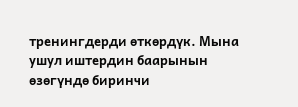тренингдерди өткөрдүк. Мына ушул иштердин баарынын өзөгүндө биринчи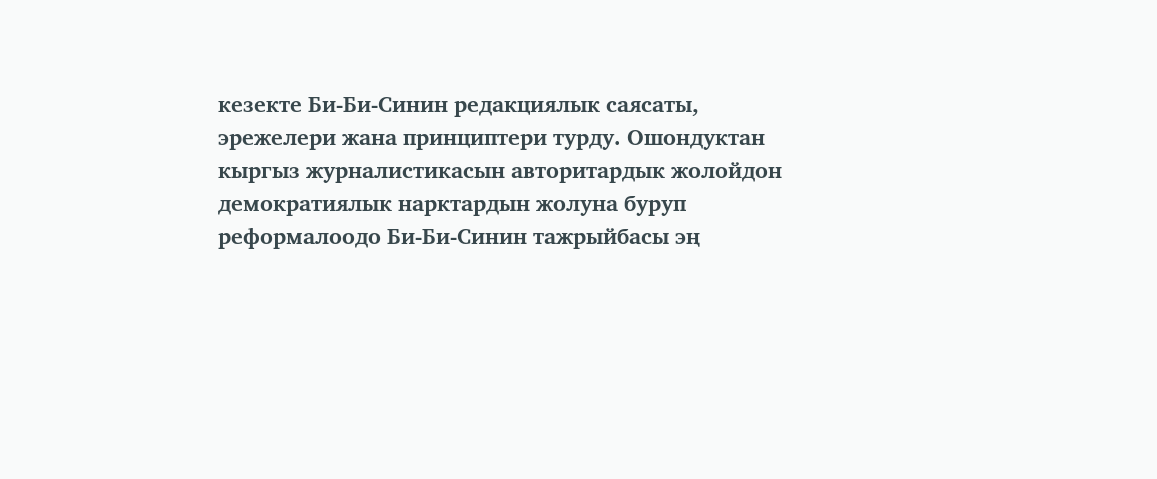кезекте Би-Би-Синин редакциялык саясаты, эрежелери жана принциптери турду. Ошондуктан кыргыз журналистикасын авторитардык жолойдон демократиялык нарктардын жолуна буруп реформалоодо Би-Би-Синин тажрыйбасы эң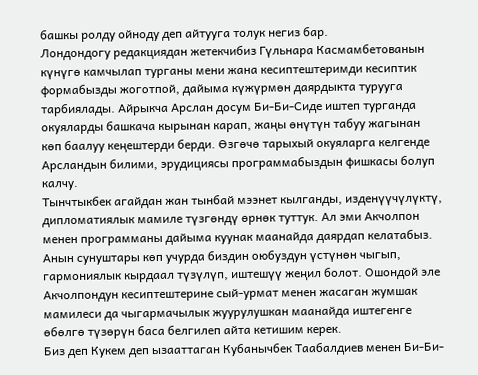башкы ролду ойноду деп айтууга толук негиз бар.
Лондондогу редакциядан жетекчибиз Гүльнара Касмамбетованын күнүгө камчылап турганы мени жана кесиптештеримди кесиптик формабызды жоготпой, дайыма күжүрмөн даярдыкта турууга тарбиялады. Айрыкча Арслан досум Би-Би-Сиде иштеп турганда окуяларды башкача кырынан карап, жаңы өнүтүн табуу жагынан көп баалуу кеңештерди берди. Өзгөчө тарыхый окуяларга келгенде Арсландын билими, эрудициясы программабыздын фишкасы болуп калчу.
Тынчтыкбек агайдан жан тынбай мээнет кылганды, изденүүчүлүктү, дипломатиялык мамиле түзгөндү өрнөк туттук. Ал эми Акчолпон менен программаны дайыма куунак маанайда даярдап келатабыз. Анын сунуштары көп учурда биздин оюбуздун үстүнөн чыгып, гармониялык кырдаал түзүлүп, иштешүү жеңил болот. Ошондой эле Акчолпондун кесиптештерине сый-урмат менен жасаган жумшак мамилеси да чыгармачылык жуурулушкан маанайда иштегенге өбөлгө түзөрүн баса белгилеп айта кетишим керек.
Биз деп Кукем деп ызааттаган Кубанычбек Таабалдиев менен Би-Би-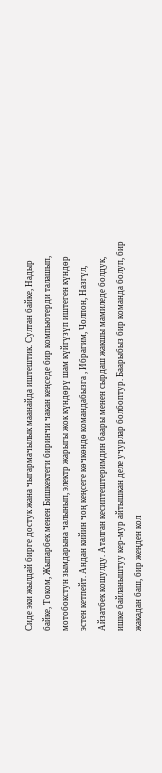Сиде эки жылдай бирге достук жана чыгармачылык маанайда иштештик. Султан байке, Надыр байке, Током, Жыпарбек менен Бишкектеги биринчи чакан кеңседе бир компьютерди талашып, мотобокстун зымдарына чалынып, электр жарыгы жок күндөрү шам күйгүзүп иштеген күндөр эстен кетпейт. Андан кийин чоң кеңсеге көчкөндө командабызга , Ибрагим, Чолпон, Назгүл, Айзатбек кошулду. Аталган кесиптештеримдин баары менен сырдаш жакшы мамиледе болдук, ишке байланыштуу кер-мур айтышкан деле учурлар болбоптур. Баарыбыз бир команда болуп, бир жакадан баш, бир жеңден кол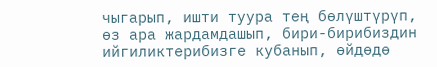чыгарып, ишти туура тең бөлүштүрүп, өз ара жардамдашып, бири-бирибиздин ийгиликтерибизге кубанып, өйдөдө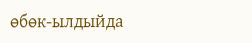өбөк-ылдыйда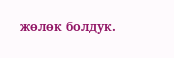жөлөк болдук.